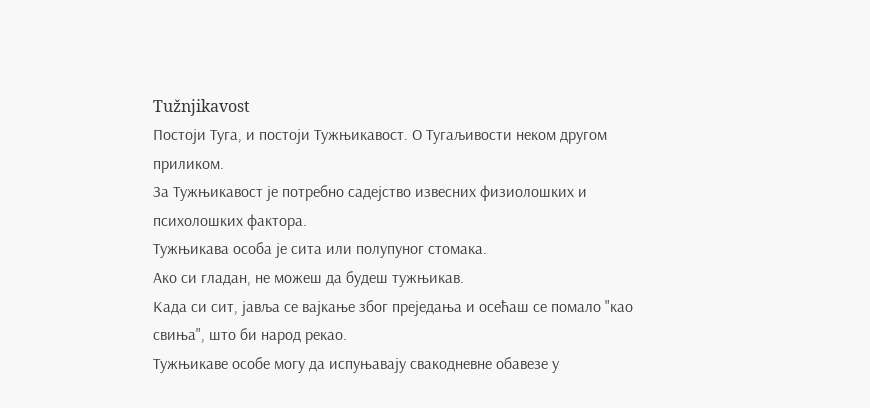Tužnjikavost
Постоји Туга, и постоји Тужњикавост. О Тугаљивости неком другом приликом.
За Тужњикавост је потребно садејство извесних физиолошких и психолошких фактора.
Тужњикава особа је сита или полупуног стомака.
Ако си гладан, не можеш да будеш тужњикав.
Када си сит, јавља се вајкање због преједања и осећаш се помало "као свиња", што би народ рекао.
Тужњикаве особе могу да испуњавају свакодневне обавезе у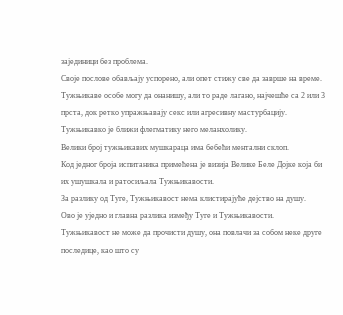зајединици без проблема.
Своје послове обављају успорено, али опет стижу све да заврше на време.
Тужњикаве особе могу да онанишу, али то раде лагано, најчешће са 2 или 3 прста, док ретко упражњавају секс или агресивну мастурбацију.
Тужњикавко је ближи флегматику него меланхолику.
Велики број тужњикавих мушкараца има бебећи ментални склоп.
Код једног броја испитаника примећена је визија Велике Беле Дојке која би их ушушкала и ратосиљала Тужњикавости.
За разлику од Туге, Тужњикавост нема клистирајуће дејство на душу.
Ово је уједно и главна разлика између Туге и Тужњикавости.
Тужњикавост не може да прочисти душу, она повлачи за собом неке друге последице, као што су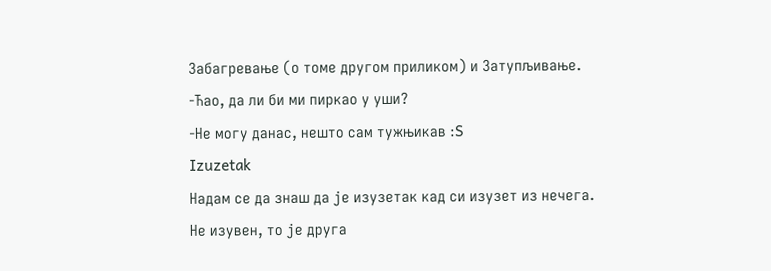Забагревање (о томе другом приликом) и Затупљивање.
-Ћао, да ли би ми пиркао у уши?
-Не могу данас, нешто сам тужњикав :S
Izuzetak
Надам се да знаш да је изузетак кад си изузет из нечега.
Не изувен, то је друга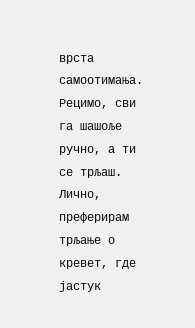врста самоотимања.
Рецимо, сви га шашоље ручно, а ти се трљаш.
Лично, преферирам трљање о кревет, где јастук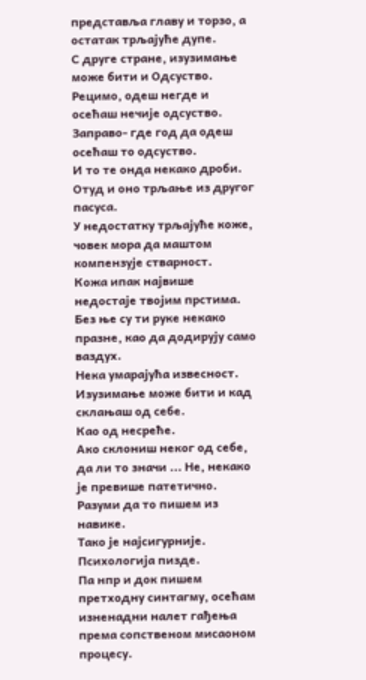представља главу и торзо, а остатак трљајуће дупе.
С друге стране, изузимање може бити и Одсуство.
Рецимо, одеш негде и осећаш нечије одсуство.
Заправо- где год да одеш осећаш то одсуство.
И то те онда некако дроби.
Отуд и оно трљање из другог пасуса.
У недостатку трљајуће коже, човек мора да маштом компензује стварност.
Кожа ипак највише недостаје твојим прстима.
Без ње су ти руке некако празне, као да додирују само ваздух.
Нека умарајућа извесност.
Изузимање може бити и кад склањаш од себе.
Као од несреће.
Ако склониш неког од себе, да ли то значи ... Не, некако је превише патетично.
Разуми да то пишем из навике.
Тако је најсигурније.
Психологија пизде.
Па нпр и док пишем претходну синтагму, осећам изненадни налет гађења према сопственом мисаоном процесу.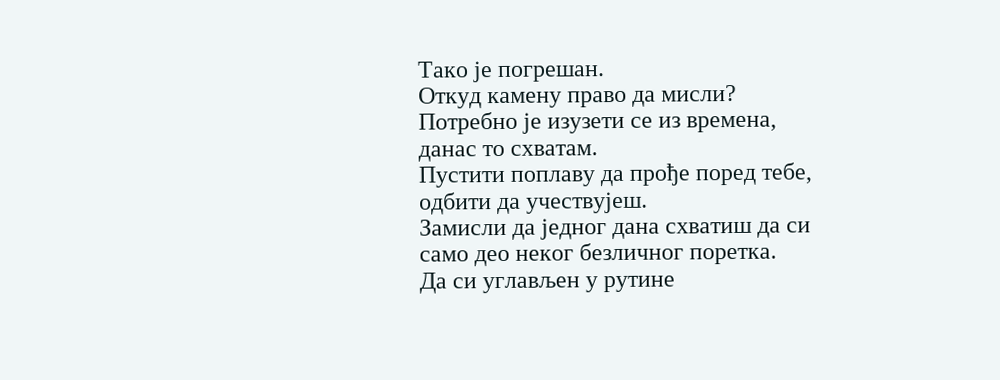Тако је погрешан.
Откуд камену право да мисли?
Потребно је изузети се из времена, данас то схватам.
Пустити поплаву да прође поред тебе, одбити да учествујеш.
Замисли да једног дана схватиш да си само део неког безличног поретка.
Да си углављен у рутине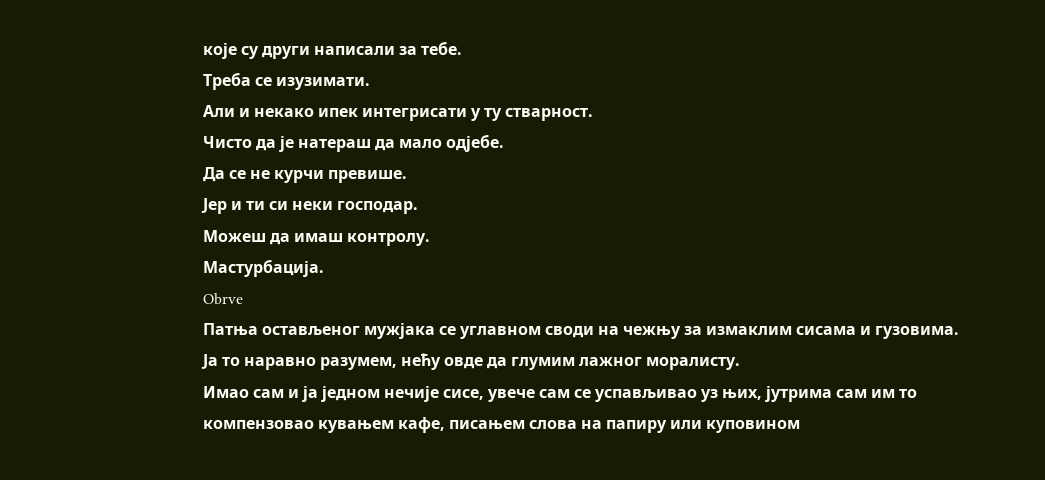које су други написали за тебе.
Треба се изузимати.
Али и некако ипек интегрисати у ту стварност.
Чисто да је натераш да мало одјебе.
Да се не курчи превише.
Јер и ти си неки господар.
Можеш да имаш контролу.
Мастурбација.
Obrve
Патња остављеног мужјака се углавном своди на чежњу за измаклим сисама и гузовима.
Ја то наравно разумем, нећу овде да глумим лажног моралисту.
Имао сам и ја једном нечије сисе, увече сам се успављивао уз њих, јутрима сам им то компензовао кувањем кафе, писањем слова на папиру или куповином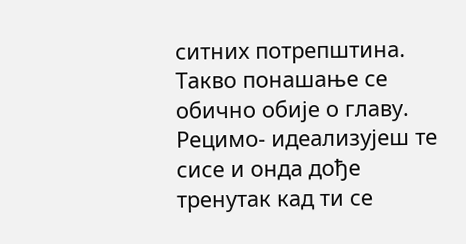ситних потрепштина.
Такво понашање се обично обије о главу.
Рецимо- идеализујеш те сисе и онда дође тренутак кад ти се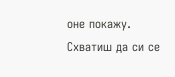оне покажу.
Схватиш да си се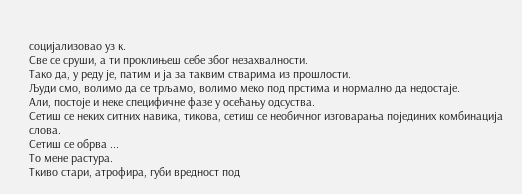социјализовао уз к.
Све се сруши, а ти проклињеш себе због незахвалности.
Тако да, у реду је, патим и ја за таквим стварима из прошлости.
Људи смо, волимо да се трљамо, волимо меко под прстима и нормално да недостаје.
Али, постоје и неке специфичне фазе у осећању одсуства.
Сетиш се неких ситних навика, тикова, сетиш се необичног изговарања појединих комбинација слова.
Сетиш се обрва ...
То мене растура.
Ткиво стари, атрофира, губи вредност под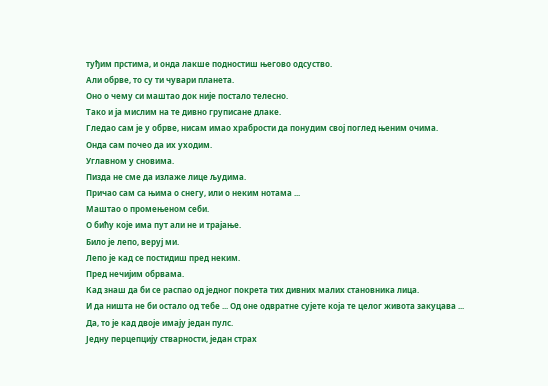туђим прстима, и онда лакше подностиш његово одсуство.
Али обрве, то су ти чувари планета.
Оно о чему си маштао док није постало телесно.
Тако и ја мислим на те дивно груписане длаке.
Гледао сам је у обрве, нисам имао храбрости да понудим свој поглед њеним очима.
Онда сам почео да их уходим.
Углавном у сновима.
Пизда не сме да излаже лице људима.
Причао сам са њима о снегу, или о неким нотама ...
Маштао о промењеном себи.
О бићу које има пут али не и трајање.
Било је лепо, веруј ми.
Лепо је кад се постидиш пред неким.
Пред нечијим обрвама.
Кад знаш да би се распао од једног покрета тих дивних малих становника лица.
И да ништа не би остало од тебе ... Од оне одвратне сујете која те целог живота закуцава ...
Да, то је кад двоје имају један пулс.
Једну перцепцију стварности, један страх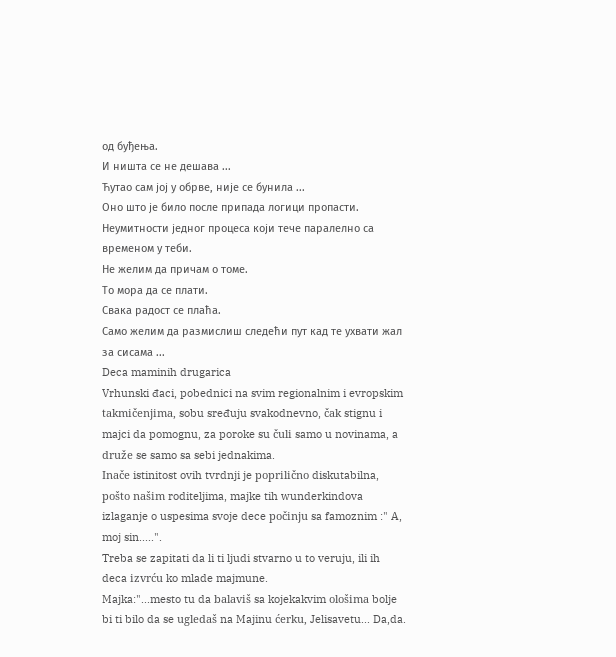од буђења.
И ништа се не дешава ...
Ћутао сам јој у обрве, није се бунила ...
Оно што је било после припада логици пропасти.
Неумитности једног процеса који тече паралелно са временом у теби.
Не желим да причам о томе.
То мора да се плати.
Свака радост се плаћа.
Само желим да размислиш следећи пут кад те ухвати жал за сисама ...
Deca maminih drugarica
Vrhunski đaci, pobednici na svim regionalnim i evropskim takmičenjima, sobu sređuju svakodnevno, čak stignu i majci da pomognu, za poroke su čuli samo u novinama, a druže se samo sa sebi jednakima.
Inače istinitost ovih tvrdnji je poprilično diskutabilna, pošto našim roditeljima, majke tih wunderkindova izlaganje o uspesima svoje dece počinju sa famoznim :" A, moj sin.....".
Treba se zapitati da li ti ljudi stvarno u to veruju, ili ih deca izvrću ko mlade majmune.
Majka:"...mesto tu da balaviš sa kojekakvim ološima bolje bi ti bilo da se ugledaš na Majinu ćerku, Jelisavetu... Da,da.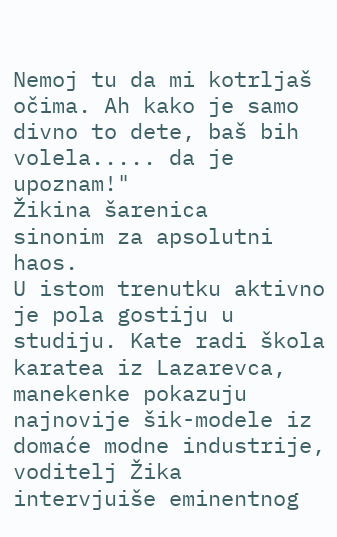Nemoj tu da mi kotrljaš očima. Ah kako je samo divno to dete, baš bih volela..... da je upoznam!"
Žikina šarenica
sinonim za apsolutni haos.
U istom trenutku aktivno je pola gostiju u studiju. Kate radi škola karatea iz Lazarevca, manekenke pokazuju najnovije šik-modele iz domaće modne industrije, voditelj Žika intervjuiše eminentnog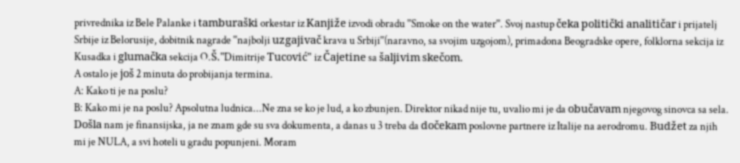privrednika iz Bele Palanke i tamburaški orkestar iz Kanjiže izvodi obradu ''Smoke on the water''. Svoj nastup čeka politički analitičar i prijatelj Srbije iz Belorusije, dobitnik nagrade ''najbolji uzgajivač krava u Srbiji''(naravno, sa svojim uzgojom), primadona Beogradske opere, folklorna sekcija iz Kusadka i glumačka sekcija O.Š.''Dimitrije Tucović'' iz Čajetine sa šaljivim skečom.
A ostalo je još 2 minuta do probijanja termina.
A: Kako ti je na poslu?
B: Kako mi je na poslu? Apsolutna ludnica...Ne zna se ko je lud, a ko zbunjen. Direktor nikad nije tu, uvalio mi je da obučavam njegovog sinovca sa sela. Došla nam je finansijska, ja ne znam gde su sva dokumenta, a danas u 3 treba da dočekam poslovne partnere iz Italije na aerodromu. Budžet za njih mi je NULA, a svi hoteli u gradu popunjeni. Moram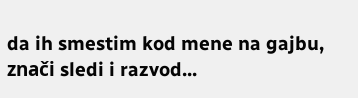da ih smestim kod mene na gajbu, znači sledi i razvod...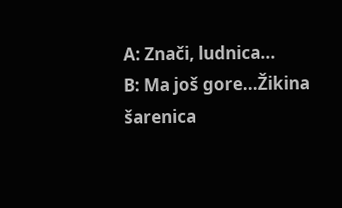A: Znači, ludnica...
B: Ma još gore...Žikina šarenica